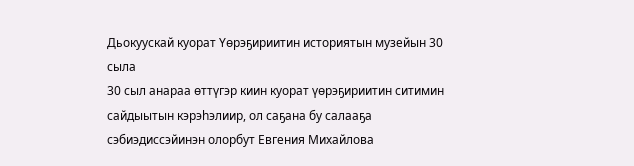Дьокуускай куорат Үөрэҕириитин историятын музейын 30 сыла
30 сыл анараа өттүгэр киин куорат үөрэҕириитин ситимин сайдыытын кэрэһэлиир, ол саҕана бу салааҕа сэбиэдиссэйинэн олорбут Евгения Михайлова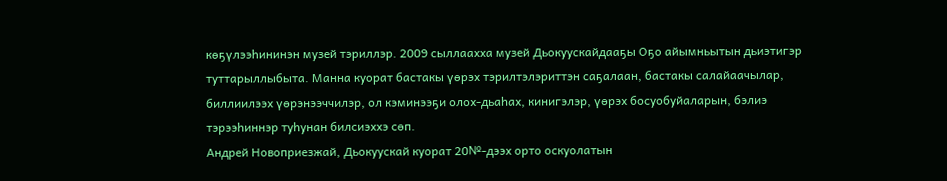көҕүлээһининэн музей тэриллэр. 2009 сыллаахха музей Дьокуускайдааҕы Оҕо айымньытын дьиэтигэр туттарыллыбыта. Манна куорат бастакы үөрэх тэрилтэлэриттэн саҕалаан, бастакы салайаачылар, биллиилээх үөрэнээччилэр, ол кэминээҕи олох-дьаһах, кинигэлэр, үөрэх босуобуйаларын, бэлиэ тэрээһиннэр туһунан билсиэххэ сөп.
Андрей Новоприезжай, Дьокуускай куорат 20№-дээх орто оскуолатын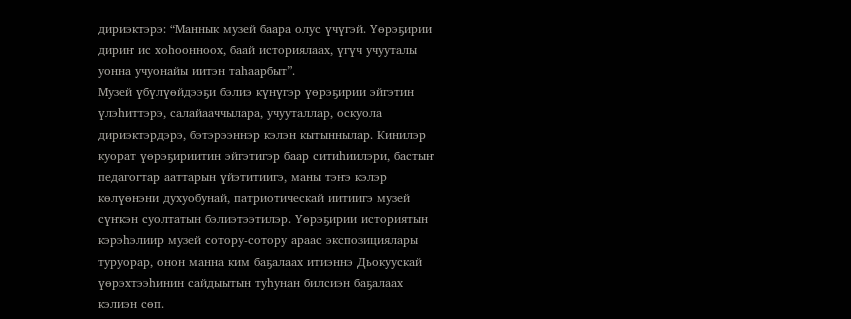дириэктэрэ: “Маннык музей баара олус үчүгэй. Үөрэҕирии дириҥ ис хоһоонноох, баай историялаах, үгүч учууталы уонна учуонайы иитэн таһаарбыт”.
Музей үбүлүөйдээҕи бэлиэ күнүгэр үөрэҕирии эйгэтин үлэһиттэрэ, салайааччылара, учууталлар, оскуола дириэктэрдэрэ, бэтэрээннэр кэлэн кытыннылар. Кинилэр куорат үөрэҕириитин эйгэтигэр баар ситиһиилэри, бастыҥ педагогтар ааттарын үйэтитиигэ, маны тэҥэ кэлэр көлүөнэни духуобунай, патриотическай иитиигэ музей сүҥкэн суолтатын бэлиэтээтилэр. Үөрэҕирии историятын кэрэһэлиир музей сотору-сотору араас экспозициялары туруорар, онон манна ким баҕалаах итиэннэ Дьокуускай үөрэхтээһинин сайдыытын туһунан билсиэн баҕалаах кэлиэн сөп.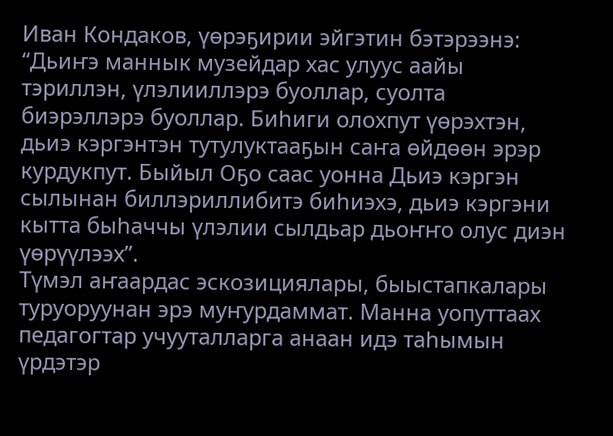Иван Кондаков, үөрэҕирии эйгэтин бэтэрээнэ: “Дьиҥэ маннык музейдар хас улуус аайы тэриллэн, үлэлииллэрэ буоллар, суолта биэрэллэрэ буоллар. Биһиги олохпут үөрэхтэн, дьиэ кэргэнтэн тутулуктааҕын саҥа өйдөөн эрэр курдукпут. Быйыл Оҕо саас уонна Дьиэ кэргэн сылынан биллэриллибитэ биһиэхэ, дьиэ кэргэни кытта быһаччы үлэлии сылдьар дьоҥҥо олус диэн үөрүүлээх”.
Түмэл аҥаардас эскозициялары, быыстапкалары туруоруунан эрэ муҥурдаммат. Манна уопуттаах педагогтар учууталларга анаан идэ таһымын үрдэтэр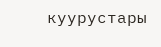куурустары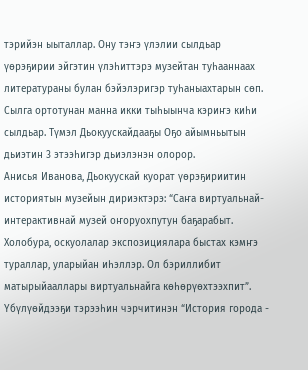тэрийэн ыыталлар. Ону тэҥэ үлэлии сылдьар үөрэҕирии эйгэтин үлэһиттэрэ музейтан туһааннаах литератураны булан бэйэлэригэр туһаныахтарын сөп. Сылга ортотунан манна икки тыһыынча кэриҥэ киһи сылдьар. Түмэл Дьокуускайдааҕы Оҕо айымньытын дьиэтин 3 этээһигэр дьиэлэнэн олорор.
Анисья Иванова, Дьокуускай куорат үөрэҕириитин историятын музейын дириэктэрэ: “Саҥа виртуальнай-интерактивнай музей оҥоруохпутун баҕарабыт. Холобура, оскуолалар экспозициялара быстах кэмҥэ тураллар, уларыйан иһэллэр. Ол бэриллибит матырыйааллары виртуальнайга көһөрүөхтээхпит”.
Үбүлүөйдээҕи тэрээһин чэрчитинэн “История города -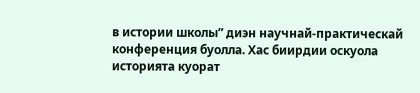в истории школы” диэн научнай-практическай конференция буолла. Хас биирдии оскуола историята куорат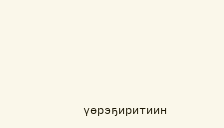үөрэҕиритиин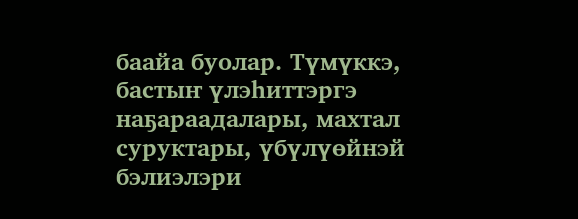баайа буолар. Түмүккэ, бастыҥ үлэһиттэргэ наҕараадалары, махтал суруктары, үбүлүөйнэй бэлиэлэри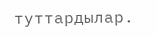туттардылар.